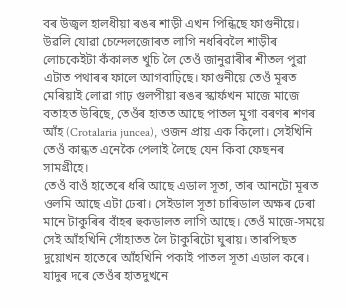বৰ উজ্বল হালধীয়া ৰঙৰ শাড়ী এখন পিন্ধিছে ফাগুনীয়ে। উৱলি যোৱা চেন্দেলজোৰত লাগি নধৰিবলৈ শাড়ীৰ লোচকেইটা কঁকালত খুচি লৈ তেওঁ জানুৱাৰীৰ শীতল পুৱা এটাত পথাৰৰ ফালে আগবাঢ়িছে। ফাগুনীয়ে তেওঁ মূৰত মেৰিয়াই লোৱা গাঢ় গুলপীয়া ৰঙৰ স্কাৰ্ফখন মাজে মাজে বতাহত উৰিছে, তেওঁৰ হাতত আছে পাতল মুগা বৰণৰ শণৰ আঁহ (Crotalaria juncea), ওজন প্ৰায় এক কিলো। সেইখিনি তেওঁ কান্ধত এনেকৈ পেলাই লৈছে যেন কিবা ফেছনৰ সামগ্ৰীহে।
তেওঁ বাওঁ হাতেৰে ধৰি আছে এডাল সূতা, তাৰ আনটো মূৰত ওলমি আছে এটা ঢেৰা। সেইডাল সূতা চাৰিডাল অক্ষৰ ঢেৰা মানে টাকুৰিৰ বাঁহৰ হুকডালত লাগি আছে। তেওঁ মাজে-সময়ে সেই আঁহখিনি সোঁহাতত লৈ টাকুৰিটো ঘুৰায়। তাৰপিছত দুয়োখন হাতেৰে আঁহখিনি পকাই পাতল সূতা এডাল কৰে। যাদুৰ দৰে তেওঁৰ হাতদুখনে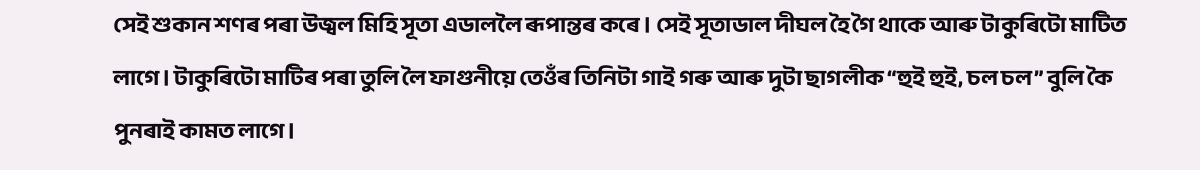সেই শুকান শণৰ পৰা উজ্বল মিহি সূতা এডাললৈ ৰূপান্তৰ কৰে। সেই সূতাডাল দীঘল হৈ গৈ থাকে আৰু টাকুৰিটো মাটিত লাগে। টাকুৰিটো মাটিৰ পৰা তুলি লৈ ফাগুনীয়ে তেওঁৰ তিনিটা গাই গৰু আৰু দুটা ছাগলীক “হুই হুই, চল চল” বুলি কৈ পুনৰাই কামত লাগে।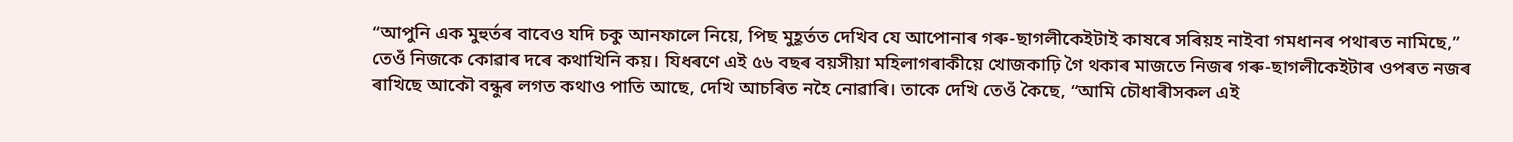“আপুনি এক মুহুৰ্তৰ বাবেও যদি চকু আনফালে নিয়ে, পিছ মুহূৰ্তত দেখিব যে আপোনাৰ গৰু-ছাগলীকেইটাই কাষৰে সৰিয়হ নাইবা গমধানৰ পথাৰত নামিছে,” তেওঁ নিজকে কোৱাৰ দৰে কথাখিনি কয়। যিধৰণে এই ৫৬ বছৰ বয়সীয়া মহিলাগৰাকীয়ে খোজকাঢ়ি গৈ থকাৰ মাজতে নিজৰ গৰু-ছাগলীকেইটাৰ ওপৰত নজৰ ৰাখিছে আকৌ বন্ধুৰ লগত কথাও পাতি আছে, দেখি আচৰিত নহৈ নোৱাৰি। তাকে দেখি তেওঁ কৈছে, “আমি চৌধাৰীসকল এই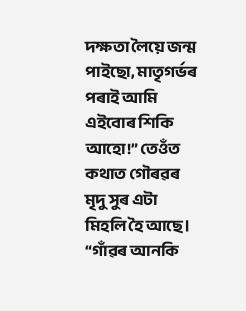দক্ষতা লৈয়ে জন্ম পাইছো, মাতৃগৰ্ভৰ পৰাই আমি এইবোৰ শিকি আহো!” তেওঁত কথাত গৌৰৱৰ মৃদু সুৰ এটা মিহলি হৈ আছে। “গাঁৱৰ আনকি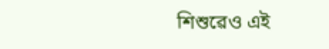শিশুৱেও এই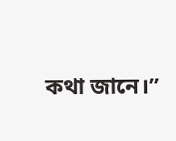কথা জানে।”